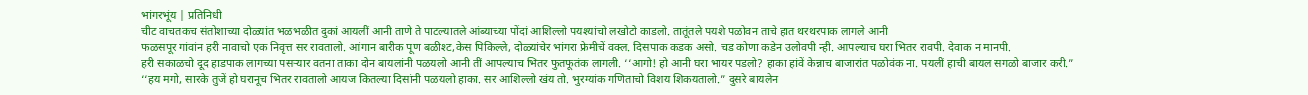भांगरभूंय | प्रतिनिधी
चीट वाचतकच संतोशाच्या दोळ्यांत भळभळीत दुकां आयलीं आनी ताणे ते पाटल्यातले आंब्याच्या पोंदां आशिल्लो पयश्यांचो लखोटो काडलो. तातूंतले पयशे पळोवन ताचे हात थरथरपाक लागले आनी
फळसपूर गांवांन हरी नावाचो एक निवृत्त सर रावतालो. आंगान बारीक पूण बळीश्ट,केस पिकिल्ले, दोळ्यांचेर भांगरा फ्रेमीचें वक्ल. दिसपाक कडक असो. चड कोणा कडेन उलोवपी न्ही. आपल्याच घरा भितर रावपी. देवाक न मानपी.
हरी सकाळचो दूद हाडपाक लागच्या पसऱ्यार वतना ताका दोन बायलांनी पळयलो आनी तीं आपल्याच भितर फुतफूतंक लागली. ‘‘आगो! हो आनी घरा भायर पडलो? हाका हांवें केन्नाच बाजारांत पळोवंक ना. पयलीं हाची बायल सगळो बाजार करी.”
‘‘हय मगो, सारके तुजें हो घरानूच भितर रावतालो आयज कितल्या दिसांनी पळयलो हाका. सर आशिल्लो खंय तो. भुरग्यांक गणिताचो विशय शिकयतालो.” दुसरे बायलेन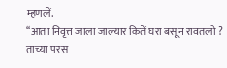म्हणलें.
‘‘आता निवृत्त जाला जाल्यार कितें घरा बसून रावतलो ? ताच्या परस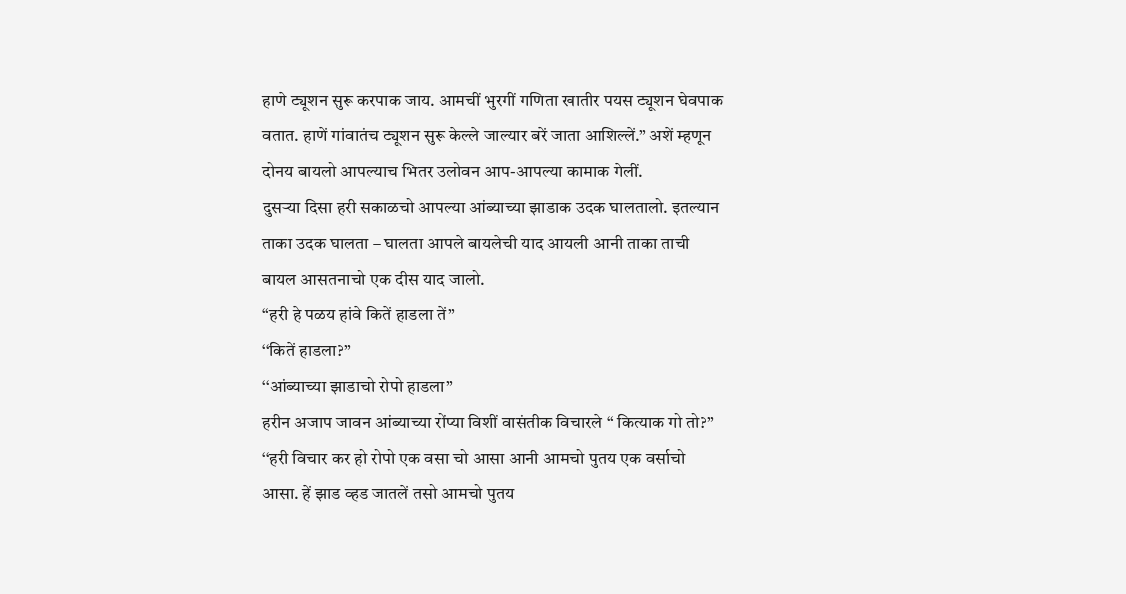हाणे ट्यूशन सुरू करपाक जाय. आमचीं भुरगीं गणिता खातीर पयस ट्यूशन घेवपाक वतात. हाणें गांवातंच ट्यूशन सुरू केल्ले जाल्यार बरें जाता आशिल्लें.” अशें म्हणून दोनय बायलो आपल्याच भितर उलोवन आप-आपल्या कामाक गेलीं.
दुसऱ्या दिसा हरी सकाळचो आपल्या आंब्याच्या झाडाक उदक घालतालो. इतल्यान ताका उदक घालता – घालता आपले बायलेची याद आयली आनी ताका ताची बायल आसतनाचो एक दीस याद जालो.
“हरी हे पळय हांवे कितें हाडला तें”
‘‘कितें हाडला?”
‘‘आंब्याच्या झाडाचो रोपो हाडला”
हरीन अजाप जावन आंब्याच्या रोंप्या विशीं वासंतीक विचारले “ कित्याक गो तो?”
‘‘हरी विचार कर हो रोपो एक वसा चो आसा आनी आमचो पुतय एक वर्साचो आसा. हें झाड व्हड जातलें तसो आमचो पुतय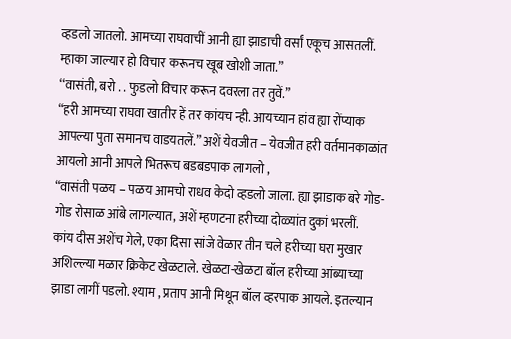व्हडलो जातलो. आमच्या राघवाचीं आनी ह्या झाडाची वर्सां एकूच आसतलीं. म्हाका जाल्यार हो विचार करूनच खूब खोशी जाता.”
‘‘वासंती, बरो . . फुडलो विचार करून दवरला तर तुवें.”
“हरी आमच्या राघवा खातीर हें तर कांयच न्ही. आयच्यान हांव ह्या रोंप्याक आपल्या पुता समानच वाडयतलें.” अशें येवजीत – येवजीत हरी वर्तमानकाळांत आयलो आनी आपले भितरूच बडबडपाक लागलो ,
“वासंती पळय – पळय आमचो राधव केदो व्हडलो जाला. ह्या झाडाक बरे गोड-गोड रोसाळ आंबे लागल्यात, अशें म्हणटना हरीच्या दोळ्यांत दुकां भरलीं.
कांय दीस अशेंच गेले, एका दिसा सांजे वेळार तीन चले हरीच्या घरा मुखार अशिल्ल्या मळार क्रिकेट खेळटाले. खेळटा-खेळटा बॉल हरीच्या आंब्याच्या झाडा लागीं पडलो. श्याम , प्रताप आनी मिथून बॉल व्हरपाक आयले. इतल्यान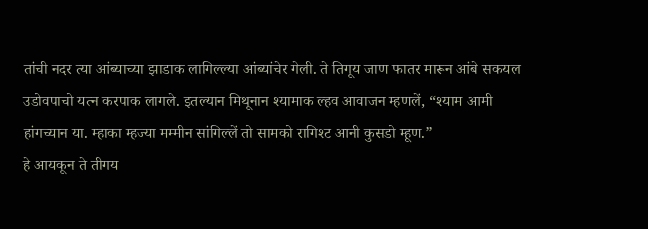तांची नदर त्या आंब्याच्या झाडाक लागिल्ल्या आंब्यांचेर गेली. ते तिगूय जाण फातर मारून आंबे सकयल उडोवपाचो यत्न करपाक लागले. इतल्यान मिथूनान श्यामाक ल्हव आवाजन म्हणलें, “श्याम आमी हांगच्यान या. म्हाका म्हज्या मम्मीन सांगिल्लें तो सामको रागिश्ट आनी कुसडो म्हूण.”
हे आयकून ते तीगय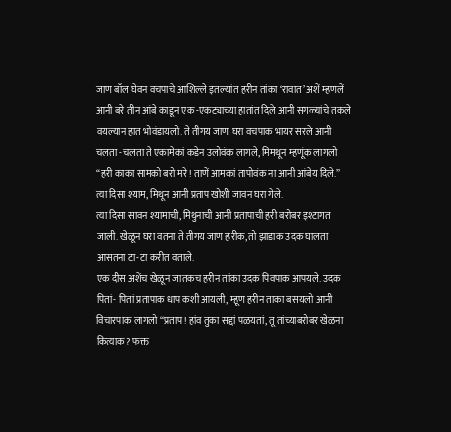जाण बॉल घेवन वचपाचे आशिल्ले इतल्यांत हरीन तांका ‘रावात’ अशें म्हणलें आनी बरे तीन आंबे काडून एक -एकट्याच्या हातांत दिले आनी सगळ्यांचे तकले वयल्यान हात भोवंडायलो. ते तीगय जाण घरा वचपाक भायर सरले आनी चलता -चलता ते एकामेकां कडेन उलोवंक लागले, मिमथून म्हणूंक लागलो “हरी काका सामको बरो मरे! ताणें आमकां तापोवंक ना आनी आंबेय दिले.” त्या दिसा श्याम, मिथून आनी प्रताप खोशी जावन घरा गेले.
त्या दिसा सावन श्यामाची, मिथुनाची आनी प्रतापाची हरी बरोबर इश्टागत जाली. खेळून घरा वतना ते तीगय जाण हरीक, तो झाडाक उदक घालता आसतना टा-टा करीत वताले.
एक दीस अशेंच खेळून जातकच हरीन तांका उदक पिवपाक आपयले. उदक पितां- पितां प्रतापाक धाप कशी आयली, म्हूण हरीन ताका बसयलो आनी विचारपाक लागलो ‘‘प्रताप! हांव तुका सद्दां पळयतां, तू तांच्याबरोबर खेळना कित्याक? फक्त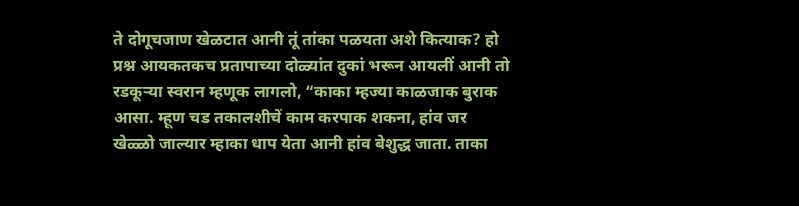ते दोगूचजाण खेळटात आनी तूं तांका पळयता अशे कित्याक? हो प्रश्न आयकतकच प्रतापाच्या दोळ्यांत दुकां भरून आयलीं आनी तो रडकूऱ्या स्वरान म्हणूक लागलो, “काका म्हज्या काळजाक बुराक आसा. म्हूण चड तकालशीचें काम करपाक शकना, हांव जर खेळ्ळो जाल्यार म्हाका धाप येता आनी हांव बेशुद्ध जाता. ताका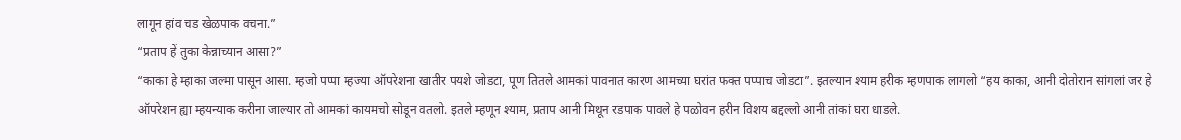लागून हांव चड खेळपाक वचना.”
“प्रताप हें तुका केन्नाच्यान आसा?”
“काका हे म्हाका जल्मा पासून आसा. म्हजो पप्पा म्हज्या ऑपरेशना खातीर पयशे जोडटा, पूण तितले आमकां पावनात कारण आमच्या घरांत फक्त पप्पाच जोडटा”. इतल्यान श्याम हरीक म्हणपाक लागलो “हय काका, आनी दोतोरान सांगलां जर हे ऑपरेशन ह्या म्हयन्याक करीना जाल्यार तो आमकां कायमचो सोडून वतलो. इतले म्हणून श्याम, प्रताप आनी मिथून रडपाक पावले हे पळोवन हरीन विशय बद्दल्लो आनी तांकां घरा धाडले.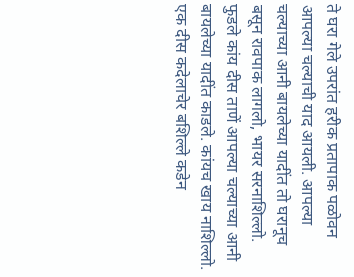ते घरा गेले उपरांत हरीक प्रतापाक पळोवन आपल्या चल्याची याद आयली. आपल्या चल्याच्या आनी बायलेच्या यादींत तो घरानूच बसून रावपाक लागलो, भायर सरनाशिल्लो. फुडले कांय दीस ताणें आपल्या चल्याच्या आनी बायलेच्या यादींत काडले. कांयच खाय नाशिल्लो. एक दीस कदेलाचेर बशिल्ले कडेन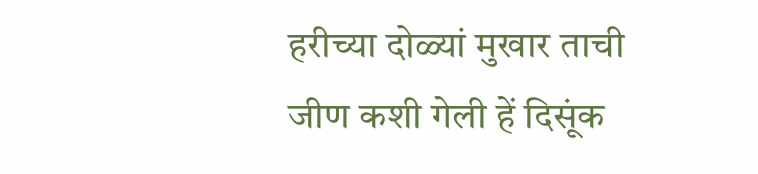हरीच्या दोळ्यां मुखार ताची जीण कशी गेली हें दिसूंक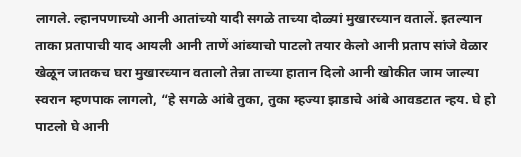लागले. ल्हानपणाच्यो आनी आतांच्यो यादी सगळे ताच्या दोळ्यां मुखारच्यान वतालें. इतल्यान ताका प्रतापाची याद आयली आनी ताणें आंब्याचो पाटलो तयार केलो आनी प्रताप सांजे वेळार खेळून जातकच घरा मुखारच्यान वतालो तेन्ना ताच्या हातान दिलो आनी खोकीत जाम जाल्या स्वरान म्हणपाक लागलो, “हे सगळे आंबे तुका, तुका म्हज्या झाडाचे आंबे आवडटात न्हय. घे हो पाटलो घे आनी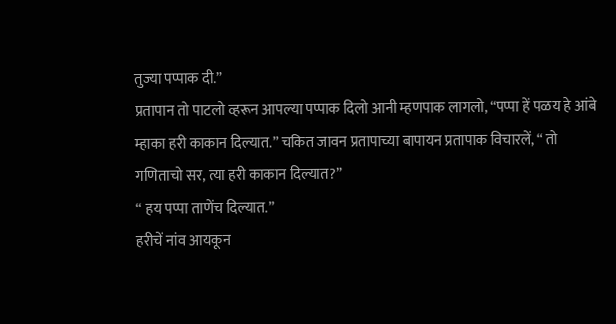तुज्या पप्पाक दी.”
प्रतापान तो पाटलो व्हरून आपल्या पप्पाक दिलो आनी म्हणपाक लागलो, “पप्पा हें पळय हे आंबे म्हाका हरी काकान दिल्यात.” चकित जावन प्रतापाच्या बापायन प्रतापाक विचारलें, “ तो गणिताचो सर, त्या हरी काकान दिल्यात?”
“ हय पप्पा ताणेंच दिल्यात.”
हरीचें नांव आयकून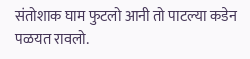संतोशाक घाम फुटलो आनी तो पाटल्या कडेन पळयत रावलो.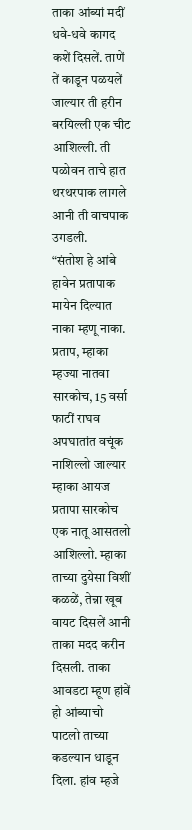ताका आंब्यां मदीं धवे-धवे कागद कशें दिसलें. ताणें तें काडून पळयलें जाल्यार ती हरीन बरयिल्ली एक चीट आशिल्ली. ती पळोवन ताचे हात थरथरपाक लागले आनी ती वाचपाक उगडली.
“संतोश हे आंबे हावेन प्रतापाक मायेन दिल्यात नाका म्हणू नाका. प्रताप, म्हाका म्हज्या नातवा सारकोच, 15 वर्सा फाटीं राघव अपघातांत वचूंक नाशिल्लो जाल्यार म्हाका आयज प्रतापा सारकोच एक नातू आसतलो आशिल्लो. म्हाका ताच्या दुयेसा विशीं कळळें, तेन्ना खूब वायट दिसलें आनी ताका मदद करीन दिसली. ताका आवडटा म्हूण हांवें हो आंब्याचो पाटलो ताच्या कडल्यान धाडून दिला. हांव म्हजे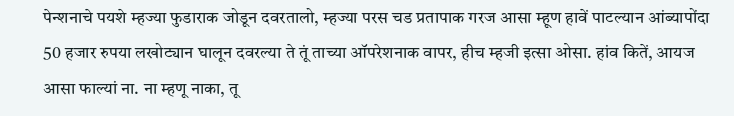पेन्शनाचे पयशे म्हज्या फुडाराक जोडून दवरतालो, म्हज्या परस चड प्रतापाक गरज आसा म्हूण हावें पाटल्यान आंब्यापोंदा 50 हजार रुपया लखोट्यान घालून दवरल्या ते तूं ताच्या ऑपरेशनाक वापर, हीच म्हजी इत्सा ओसा. हांव कितें, आयज आसा फाल्यां ना. ना म्हणू नाका, तू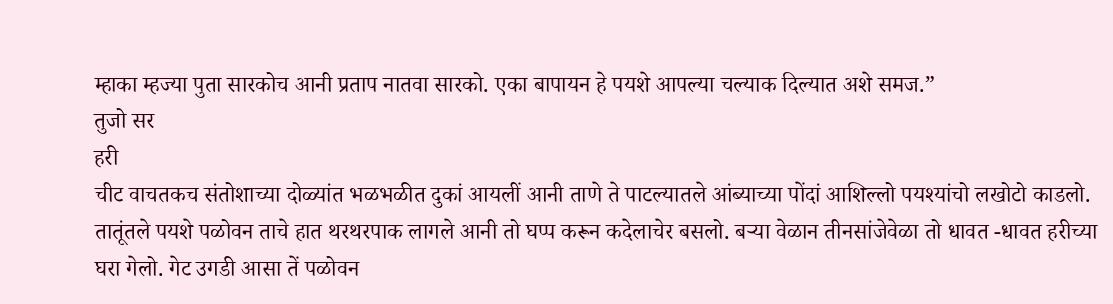म्हाका म्हज्या पुता सारकोच आनी प्रताप नातवा सारको. एका बापायन हे पयशे आपल्या चल्याक दिल्यात अशे समज.”
तुजो सर
हरी
चीट वाचतकच संतोशाच्या दोळ्यांत भळभळीत दुकां आयलीं आनी ताणे ते पाटल्यातले आंब्याच्या पोंदां आशिल्लो पयश्यांचो लखोटो काडलो. तातूंतले पयशे पळोवन ताचे हात थरथरपाक लागले आनी तो घप्प करून कदेलाचेर बसलो. बऱ्या वेळान तीनसांजेवेळा तो धावत -धावत हरीच्या घरा गेलो. गेट उगडी आसा तें पळोवन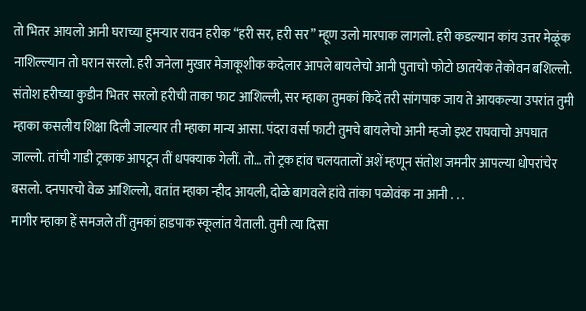तो भितर आयलो आनी घराच्या हुमऱ्यार रावन हरीक “हरी सर, हरी सर” म्हूण उलो मारपाक लागलो. हरी कडल्यान कांय उत्तर मेळूंक नाशिल्ल्यान तो घरान सरलो. हरी जनेला मुखार मेजाकूशीक कदेलार आपले बायलेचो आनी पुताचो फोटो छातयेक तेकोवन बशिल्लो.
संतोश हरीच्या कुडीन भितर सरलो हरीची ताका फाट आशिल्ली, सर म्हाका तुमकां किदें तरी सांगपाक जाय ते आयकल्या उपरांत तुमी म्हाका कसलीय शिक्षा दिली जाल्यार ती म्हाका मान्य आसा. पंदरा वर्सा फाटी तुमचे बायलेचो आनी म्हजो इश्ट राघवाचो अपघात जाल्लो. तांची गाडी ट्रकाक आपटून तीं धपक्याक गेलीं. तो… तो ट्रक हांव चलयतालों अशें म्हणून संतोश जमनीर आपल्या धोपरांचेर बसलो. दनपारचो वेळ आशिल्लो, वतांत म्हाका न्हीद आयली, दोळे बागवले हांवे तांका पळोवंक ना आनी . . .
मागीर म्हाका हें समजले तीं तुमकां हाडपाक स्कूलांत येताली. तुमी त्या दिसा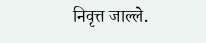निवृत्त जाल्ले.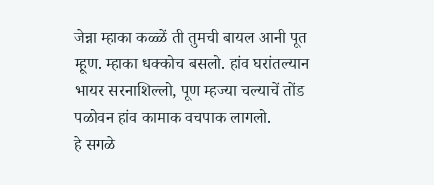जेन्ना म्हाका कळ्ळें ती तुमची बायल आनी पूत म्हूण. म्हाका धक्कोच बसलो. हांव घरांतल्यान भायर सरनाशिल्लो, पूण म्हज्या चल्याचें तोंड पळोवन हांव कामाक वचपाक लागलो.
हे सगळे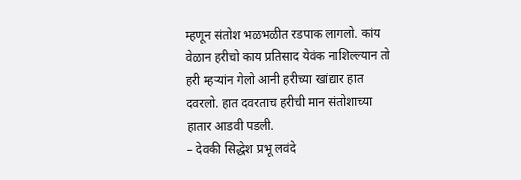म्हणून संतोश भळभळीत रडपाक लागलो. कांय वेळान हरीचो काय प्रतिसाद येवंक नाशिल्ल्यान तो हरी म्हऱ्यांन गेलो आनी हरीच्या खांद्यार हात दवरलो. हात दवरताच हरीची मान संतोशाच्या हातार आडवी पडली.
– देवकी सिद्धेश प्रभू लवंदे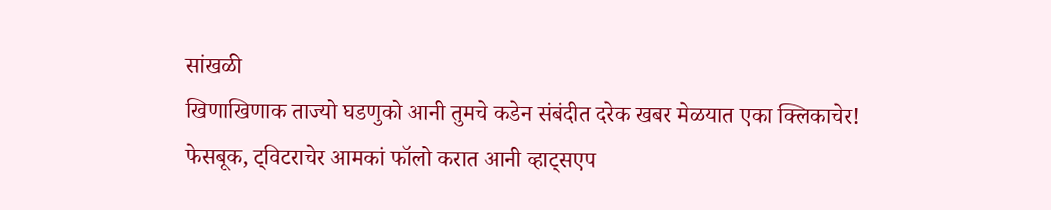सांखळी
खिणाखिणाक ताज्यो घडणुको आनी तुमचे कडेन संबंदीत दरेक खबर मेळयात एका क्लिकाचेर! फेसबूक, ट्विटराचेर आमकां फॉलो करात आनी व्हाट्सएप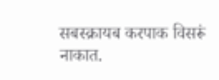सबस्क्रायब करपाक विसरूं नाकात.